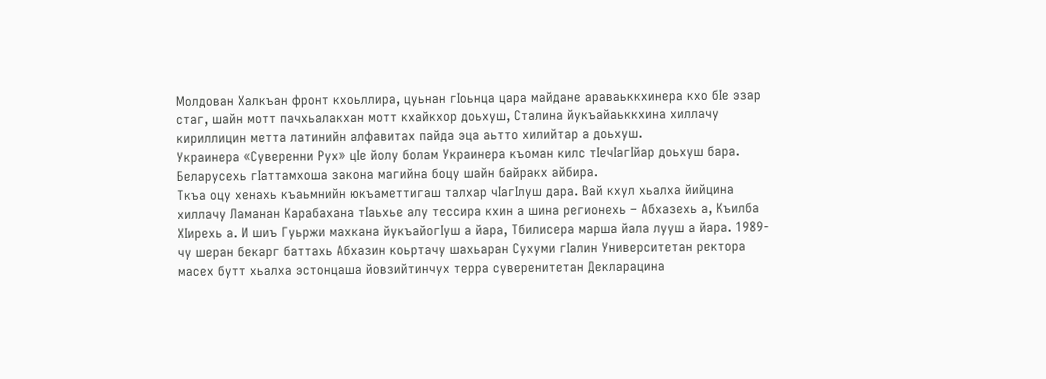Молдован Халкъан фронт кхоьллира, цуьнан гIоьнца цара майдане араваьккхинера кхо бIе эзар стаг, шайн мотт пачхьалакхан мотт кхайкхор доьхуш, Сталина йукъайаьккхина хиллачу кириллицин метта латинийн алфавитах пайда эца аьтто хилийтар а доьхуш.
Украинера «Суверенни Рух» цIе йолу болам Украинера къоман килс тIечIагIйар доьхуш бара. Беларусехь гIаттамхоша закона магийна боцу шайн байракх айбира.
Ткъа оцу хенахь къаьмнийн юкъаметтигаш талхар чIагIлуш дара. Вай кхул хьалха йийцина хиллачу Ламанан Карабахана тIаьхье алу тессира кхин а шина регионехь – Абхазехь а, Къилба ХIирехь а. И шиъ Гуьржи махкана йукъайогIуш а йара, Тбилисера марша йала лууш а йара. 1989-чу шеран бекарг баттахь Абхазин коьртачу шахьаран Сухуми гIалин Университетан ректора масех бутт хьалха эстонцаша йовзийтинчух терра суверенитетан Декларацина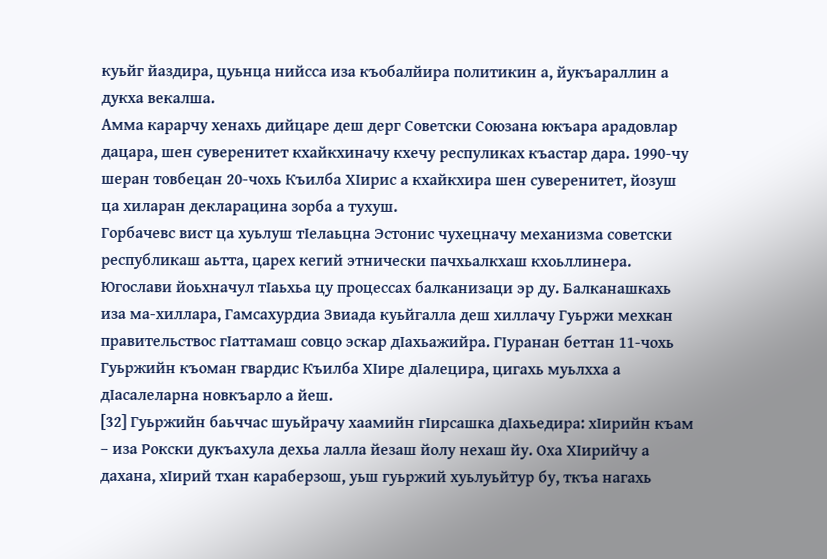куьйг йаздира, цуьнца нийсса иза къобалйира политикин а, йукъараллин а дукха векалша.
Амма карарчу хенахь дийцаре деш дерг Советски Союзана юкъара арадовлар дацара, шен суверенитет кхайкхиначу кхечу респуликах къастар дара. 1990-чу шеран товбецан 20-чохь Къилба ХIирис а кхайкхира шен суверенитет, йозуш ца хиларан декларацина зорба а тухуш.
Горбачевс вист ца хуьлуш тIелаьцна Эстонис чухецначу механизма советски республикаш аьтта, царех кегий этнически пачхьалкхаш кхоьллинера. Югослави йоьхначул тIаьхьа цу процессах балканизаци эр ду. Балканашкахь иза ма-хиллара, Гамсахурдиа Звиада куьйгалла деш хиллачу Гуьржи мехкан правительствос гIаттамаш совцо эскар дIахьажийра. ГIуранан беттан 11-чохь Гуьржийн къоман гвардис Къилба ХIире дIалецира, цигахь муьлхха а дIасалеларна новкъарло а йеш.
[32] Гуьржийн баьччас шуьйрачу хаамийн гIирсашка дIахьедира: хIирийн къам – иза Рокски дукъахула дехьа лалла йезаш йолу нехаш йу. Оха ХIирийчу а дахана, хIирий тхан караберзош, уьш гуьржий хуьлуьйтур бу, ткъа нагахь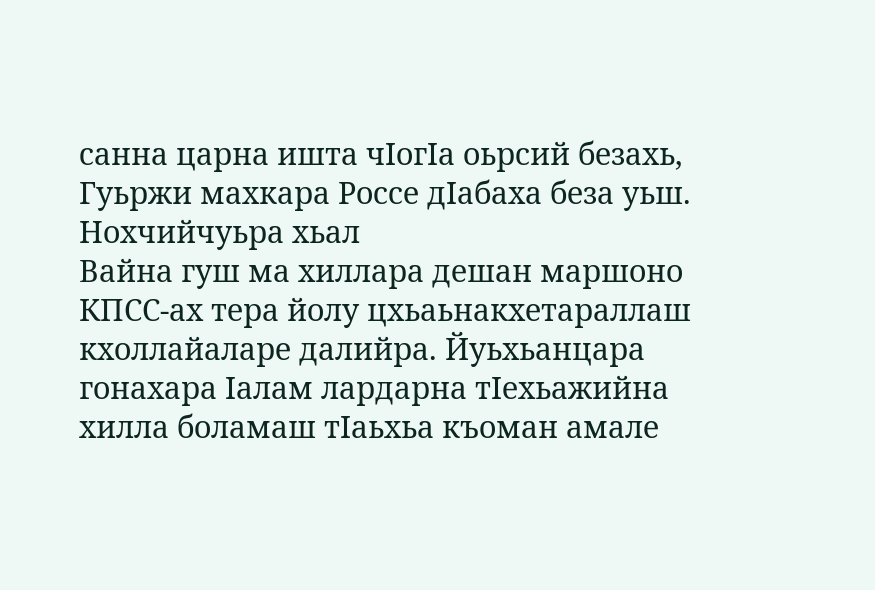санна царна ишта чIогIа оьрсий безахь, Гуьржи махкара Россе дIабаха беза уьш.
Нохчийчуьра хьал
Вайна гуш ма хиллара дешан маршоно КПСС-ах тера йолу цхьаьнакхетараллаш кхоллайаларе далийра. Йуьхьанцара гонахара Iалам лардарна тIехьажийна хилла боламаш тIаьхьа къоман амале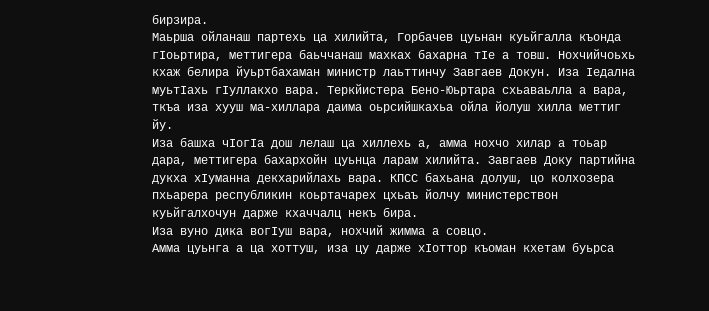бирзира.
Маьрша ойланаш партехь ца хилийта, Горбачев цуьнан куьйгалла къонда гIоьртира, меттигера баьччанаш махках бахарна тIе а товш. Нохчийчоьхь кхаж белира йуьртбахаман министр лаьттинчу Завгаев Докун. Иза Iедална муьтIахь гIуллакхо вара. Теркйистера Бено-Юьртара схьаваьлла а вара, ткъа иза хууш ма-хиллара даима оьрсийшкахьа ойла йолуш хилла меттиг йу.
Иза башха чIогIа дош лелаш ца хиллехь а, амма нохчо хилар а тоьар дара, меттигера бахархойн цуьнца ларам хилийта. Завгаев Доку партийна дукха хIуманна декхарийлахь вара. КПСС бахьана долуш, цо колхозера пхьарера республикин коьртачарех цхьаъ йолчу министерствон куьйгалхочун дарже кхаччалц некъ бира.
Иза вуно дика вогIуш вара, нохчий жимма а совцо.
Амма цуьнга а ца хоттуш, иза цу дарже хIоттор къоман кхетам буьрса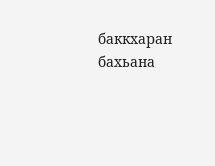баккхаран бахьана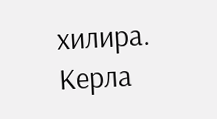хилира.
Керла